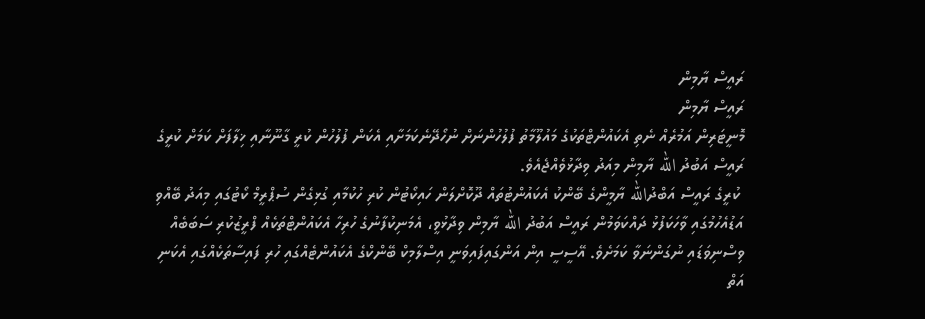ރައީސް ޔާމިން
ރައީސް ޔާމިން
މޮނީޓަރިން އަމުރެއް ނެތި އެކައުންޓްތަކުގެ މައުލޫމާތު ފުލުހުންނަށް ނުހޯދޭނެކަމަށާއި އެކަން ފުލުހުން ކުރީ ގާނޫނާއި ޚިލާފަށް ކަމަށް ކުރީގެ ރައީސް އަބުދު الله ޔާމިން މިއަދު ވިދާޅުވެއްޖެއެވެ.
 ކުރީގެ ރައީސް އަބްދުالله ޔާމީންގެ ބޭންކު އެކައުންޓުތައް ދޫކޮށްލަން ހައިކޯޓުން ކުރި ހުކުމާއި ގުޅިގެން ސުޕްރީމް ކޯޓުގައި މިއަދު ބޭއްވި އަޑުއެހުމުގައި ވާހަކަފުޅު ދައްކަވަމުން ރައީސް އަބުދު الله ޔާމިން ވިދާޅުވީ، އެމަނިކުފާނުގެ ހުރިހާ އެކައުންޓްތަކެއް ފްރީޒުކުރި ސަބަބެއް ވިސްނިވަޑައި ނުގަންނަވާ ކަމަށެވެ. އޭސީސީ އިން އަންގައިފައިވަނީ އިސްލާމިކް ބޭންކްގެ އެކައުންޓެއްގައި ހުރި ފައިސާތަކެއްގައި އެކަނި އަތް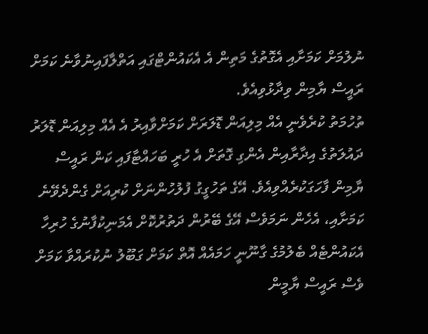ނުލުމަށް ކަމަށާއި އެގޮތުގެ މަތިން އެ އެކައުންޓްގައި އަތްލާފައިނުވާނެ ކަމަށް ރައީސް ޔާމިން ވިދާޅުވިއެވެ.
ތުހުމަތު ކުރެވެނީ އެއް މިލިއަން ޑޮލަރަށް ކަމަށްވާއިރު އެ އެއް މިލިއަން ޑޮލަރު ދައުލަތުގެ އިދާރާއިން އެންގި ގޮތަށް އެ ހުރީ ބަހައްޓާފައި ކަން ރައީސް ޔާމިން ފާހަގަކުރެއްވިއެވެ. އޭގެ ތަހުގީގު ފުލުހުންނަށް ކުރިއަށް ގެންދެވޭނެ ކަމަށާއި، އެހެން ނަމަވެސް އޭގެ ބޭރުން ދަތުރުކޮށް އެމަނިކުފާނުގެ ހުރިހާ އެކައުންޓެއް ބެލުމުގެ ގާނޫނީ ހަމައެއް އޮތް ކަމަށް ގަބޫލު ނުކުރައްވާ ކަމަށް ވެސް ރައީސް ޔާމީން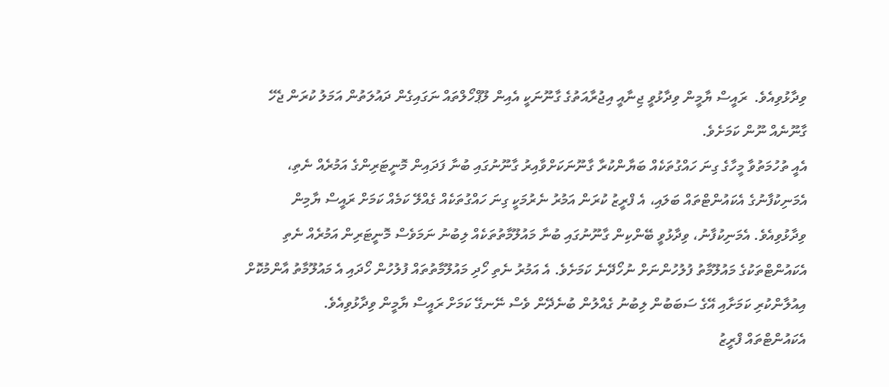ވިދާޅުވިއެވެ.  ރައީސް ޔާމީން ވިދާޅުވީ ޖިނާއީ އިޖުރާއަތުގެ ގާނޫނަކީ އެއިން ލޫޕްހޯލްތައް ނަގައިގެން ދައުލަތުން އަމަލު ކުރަން ޖެހޭ ގާނޫނެއް ނޫން ކަމަށެވެ.
އެއީ ތުހުމަތުވާ މީހާގެ ގިނަ ހައްގުތަކެއް ބަޔާންކުރާ ގާނޫނަކަށްވާއިރު ގާނޫނުގައި ބުނާ ފަދައިން މޮނީޓަރިންގެ އަމުރެއް ނެތި، އެމަނިކުފާނުގެ އެކައުންޓްތައް ބަލައި، އެ ފްރީޒު ކުރަން އަމުރު ނެރުމަކީ ގިނަ ހައްގުތަކެއް ގެއްލޭ ކަމެއް ކަމަށް ރައީސް ޔާމިން ވިދާޅުވިއެވެ. އެމަނިކުފާނު، ވިދާޅުވީ ބޭންކިން ގާނޫނުގައި ބުނާ މައުލޫމާތުތަކެއް ލިބުނު ނަމަވެސް މޮނީޓަރިން އަމުރެއް ނެތި އެކައުންޓްތަކުގެ މައުލޫމާތު ފުލުހުންނަށް ނުހޯދޭނެ ކަމަށެވެ. އެ އަމުރު ނެތި ހޯދި މައުލޫމާތުތައް ފުލުހުން ހޯދައި އެ މައުލޫމާތު އާންމުކޮށް އިއުލާންކުރި ކަމަށާއި އޭގެ ސަބަބުން ލިބުނު ގެއްލުން ބުނެދޭން ވެސް ނޭނގޭ ކަމަށް ރައީސް ޔާމީން ވިދާޅުވިއެވެ.
އެކައުންޓްތައް ފްރީޒު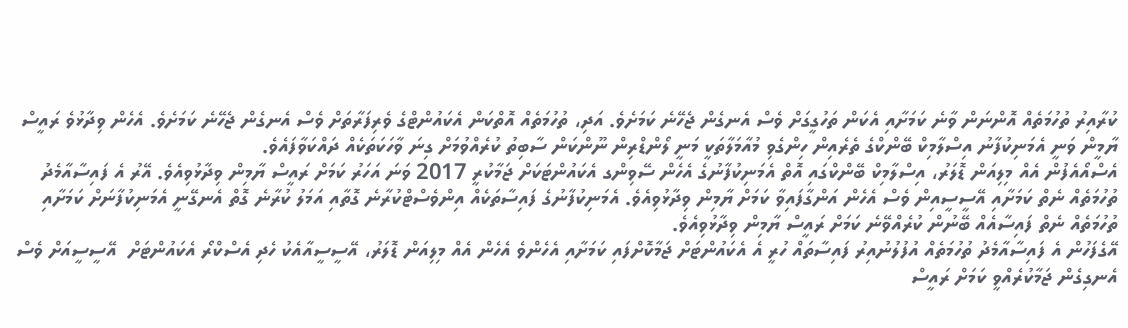ކުރާއިރު ތުހުމަތެއް އޮންނަން ވާނެ ކަމަށާއި އެކަން ތަހުގީގަށް ވެސް އެނގެން ޖެހޭނެ ކަމަށެވެ. އަދި، ތުހުމަތެއް އޮތްކަން އެކައުންޓްގެ ވެރިފަރާތަށް ވެސް އެނގެން ޖެހޭނެ ކަމަށެވެ. އެހެން ވިދާޅުވެ ރައީސް ޔާމީން ވަނީ އެމަނިކުފާނު އިސްލާމިކް ބޭންކްގެ ތެރެއިން ހިންގެވި މުއާމަލާތަކީ މަނީ ލޯންޑްރިން ނޫންކަން ސާބިތު ކުރެއްވުމަށް ގިނަ ވާހަކަތަކެއް ދައްކަވާފައެވެ.
އެސްއޯއެފުން އެއް މިލިއަން ޑޮލަރު، އިސްލާމިކް ބޭންކްގައި އޮތް އެމަނިކުފާނުގެ އެހެން ސޭވިންގ އެކައުންޓަކަށް ޖަމާކުރީ 2017 ވަނަ އަހަރު ކަމަށް ރައީސް ޔާމިން ވިދާޅުވިއެވެ. އޭރު އެ ފައިސާއާމެދު ތުހުމަތެއް ނެތް ކަމަށާއި އޭސީސީއިން ވެސް އެހެން އަންގާފައިވާ ކަމަށް ޔާމިން ވިދާޅުވިއެވެ. އެމަނިކުފާނުގެ ފައިސާތަކެއް އިންވެސްޓްކުރާނެ ގޮތާއި އަމަލު ކުރާނެ ގޮތް އެނގޭނީ އެމަނިކުފާނަށް ކަމަށާއި ތުހުމަތެއް ނެތް ފައިސާއެއް ބޭނުން ކުރެއްވޭނެ ކަމަށް ރައީސް ޔާމިން ވިދާޅުވިއެވެ.
އޭގެފަހުން އެ ފައިސާއާމެދު ތުހުމަތެއް އުފުލުނުއިރު ފައިސާތައް ހުރީ އެ އެކައުންޓަށް ޖަމާކޮށްފައި ކަމަށާއި އެހެންވެ އެހެން އެއް މިލިއަން ޑޮލަރު، އޭސީސީއާއެކު ހެދި އެސްކްރޯ އެކައުންޓަށް  އޭސީސީއަށް ވެސް އެނގިގެން ޖަމާކުރެއްވީ ކަމަށް ރައީސް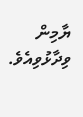ޔާމިން ވިދާޅުވިއެވެ.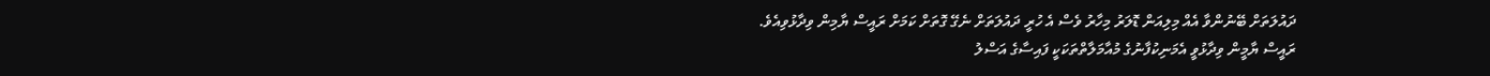ދައުލަތަށް ބޭނުންވާ އެއް މިލިއަން ޑޮލަރު މިހާރު ވެސް އެ ހުރީ ދައުލަތަށް ނެގޭ ގޮތަށް ކަމަށް ރައީސް ޔާމިން ވިދާޅުވިއެވެ.
ރައީސް ޔާމީން ވިދާޅުވީ އެމަނިކުފާނުގެ މުއާމަލާތްތަކަކީ ފައިސާގެ އަސްލު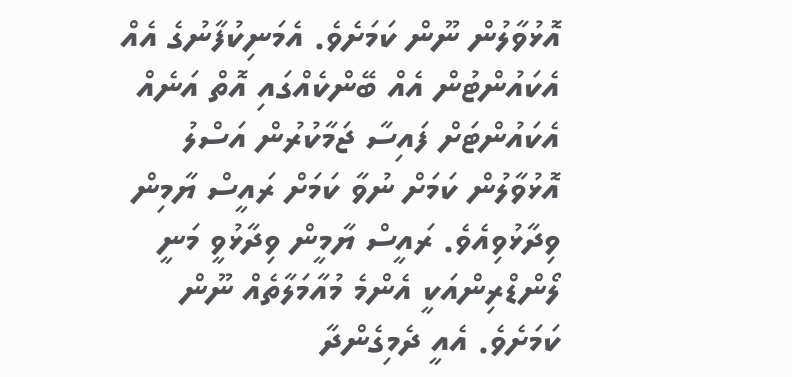އޮޅުވާލުން ނޫން ކަމަށެވެ. އެމަނިކުފާނުގެ އެއް އެކައުންޓުން އެއް ބޭންކެއްގައި އޮތް އަނެއް އެކައުންޓަށް ފައިސާ ޖަމާކުރުން އަސްލު އޮޅުވާލުން ކަމަށް ނުވާ ކަމަށް ރައީސް ޔާމިން ވިދާޅުވިއެވެ. ރައީސް ޔާމީން ވިދާޅުވީ މަނީ ލޯންޑްރިންއަކީ އެންމެ މުއާމަލާތެއް ނޫން ކަމަށެވެ. އެއީ ދެމިގެންދާ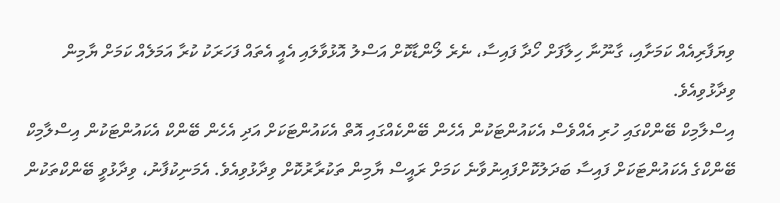ވިޔަފާރިއެއް ކަމަށާއި، ގާނޫނާ ހިލާފަށް ހޯދާ ފައިސާ، ނެރެ ލޯންޑާކޮށް އަސްލު އޮޅުވާލައި އެއީ އެތައް ފަހަރަކު ކުރާ އަމަލެއް ކަމަށް ޔާމިން ވިދާޅުވިއެވެ.
އިސްލާމިކް ބޭންކްގައި ހުރި އެއްވެސް އެކައުންޓަކުން އެހެން ބޭންކެއްގައި އޮތް އެކައުންޓަކަށް އަދި އެހެން ބޭންކް އެކައުންޓަކުން އިސްލާމިކް ބޭންކްގެ އެކައުންޓަކަށް ފައިސާ ބަދަލުކޮށްފައިނުވާނެ ކަމަށް ރައީސް ޔާމިން ތަކުރާރުކޮށް ވިދާޅުވިއެވެ. އެމަނިކުފާނު، ވިދާޅުވީ ބޭންކްތަކުން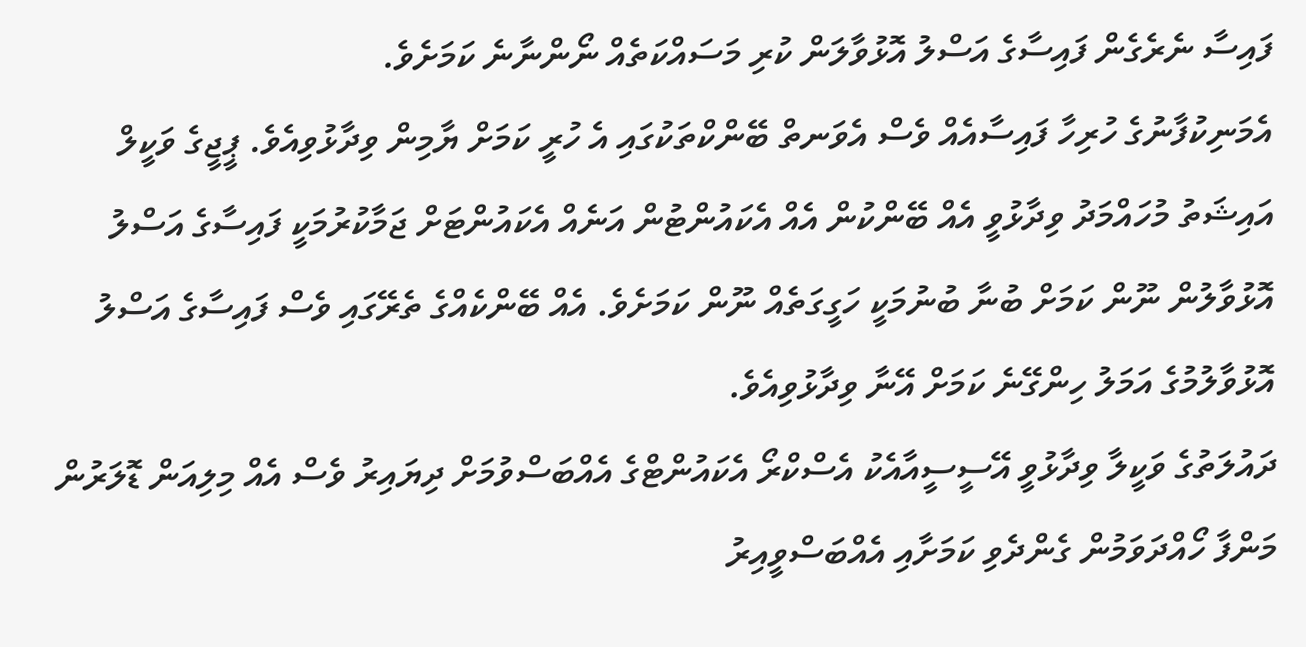ފައިސާ ނެރެގެން ފައިސާގެ އަސްލު އޮޅުވާލަން ކުރި މަސައްކަތެއް ނޯންނާނެ ކަމަށެވެ.
އެމަނިކުފާނުގެ ހުރިހާ ފައިސާއެއް ވެސް އެވަނތް ބޭންކްތަކުގައި އެ ހުރީ ކަމަށް ޔާމިން ވިދާޅުވިއެވެ. ޕީޖީގެ ވަކީލް އައިޝަތު މުހައްމަދު ވިދާޅުވީ އެއް ބޭންކުން އެއް އެކައުންޓުން އަނެއް އެކައުންޓަށް ޖަމާކުރުމަކީ ފައިސާގެ އަސްލު އޮޅުވާލުން ނޫން ކަމަށް ބުނާ ބުނުމަކީ ހަގީގަތެއް ނޫން ކަމަށެވެ. އެއް ބޭންކެއްގެ ތެރޭގައި ވެސް ފައިސާގެ އަސްލު އޮޅުވާލުމުގެ އަމަލު ހިންގޭނެ ކަމަށް އޭނާ ވިދާޅުވިއެވެ.
ދައުލަތުގެ ވަކީލާ ވިދާޅުވީ އޭސީސީއާއެކު އެސްކްރޯ އެކައުންޓްގެ އެއްބަސްވުމަށް ދިޔައިރު ވެސް އެއް މިލިއަން ޑޮލަރުން މަންފާ ހޯއްދަވަމުން ގެންދެވި ކަމަށާއި އެއްބަސްވީއިރު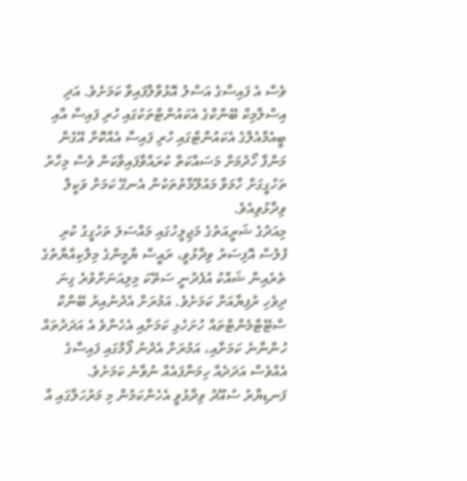ވެސް އެ ފައިސާގެ އަސްލު އޮޅުވާލާފައިވާ ކަމަށެވެ. އަދި އިސްލާމިކް ބޭންކްގެ އެކައުންޓްތަކުގައި ހުރި ފައިސާ އާއި ބީއެމްއެލްގެ އެކައުންޓްގައި ހުރި ފައިސާ އެއްކޮށް އޭގެން މަންފާ ހޯދުމަށް މަސައްކަތް ކުރައްވާފައިވާކަން ވެސް މިހާރު ތަހުގީގަށް ހާމަވާ މައުލޫމާތުތަކުން އެނގޭ ކަމަށް ވަކީލް ވިދާޅުވިއެވެ.
މިއަދުގެ ޝަރީއަތުގެ މަޖިލީހުގައި މައްސަލަ ތަހުގީގު ކުރި ފުލުސް އޮފިސަރު ވިދާޅުވީ، ރައީސް ޔާމީންގެ މިލްކިއްޔާތުގެ ތެރެއިން ޝައްކު އުފެދުނީ ސަތޭކަ މިލިއަނަށްވުރެ ގިނަ ދިވެހި ރުފިޔާއަށް ކަމަށެވެ. އަމުރަށް އެދުނުއިރު ބޭންކް ސްޓޭޓްމެންޓްތައް ހުށަހެޅި ކަމަށާއި އެހެންވެ އެ އަދަދުތައް ހުންނާނެ ކަމަށާއި، އަމުރަށް އެދުނު ފޯމްގައި ފައިސާގެ އެއްވެސް އަދަދެއް ހިމަނާފައެއް ނުވާނެ ކަމަށެވެ.
ފަނޑިޔާރު ސުއޫދު ވިދާޅުވީ އެހެންކަމުން މި މަރުހަލާގައި އާ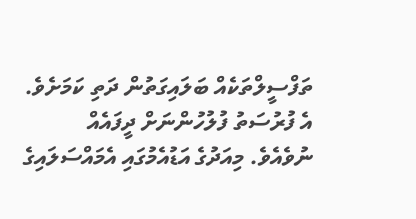ތަފްސީލްތަކެއް ބަލައިގަތުން ދަތި ކަމަށެވެ. އެ ފުރުސަތު ފުލުހުންނަށް ދީފައެއް ނުވެއެވެ. މިއަދުގެ އަޑުއެމުގައި އެމައްސަލައިގެ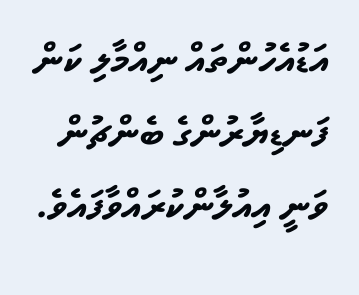އަޑުއެހުންތައް ނިއްމާލި ކަން ފަނޑިޔާރުންގެ ބެންޗުން ވަނީ އިއުލާންކުރައްވާފައެވެ.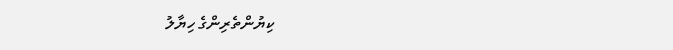ކިޔުންތެރިންގެ ހިޔާލު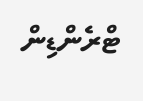ޓްރެންޑިން